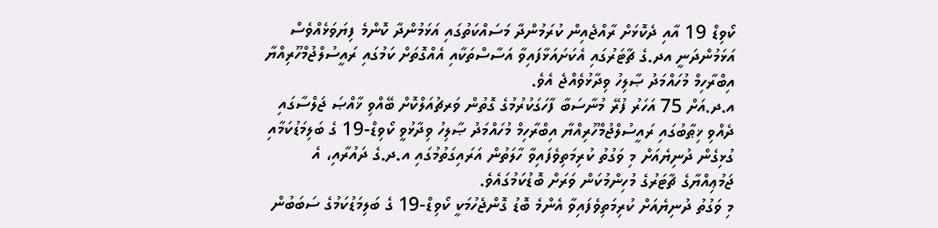ކޯވިޑް 19 އާއި ދެކޮޅަށް ރާއްޖެއިން ކުރަމުންދާ މަސައްކަތުގައި އަޅަމުންދާ ކޮންމެ ފިޔަވަޅެއްވެސް އަޅަމުންދަނީ އދ.ގެ ޗާޓަރުގައި އެކަށައަޅާފައިވާ އަސާސްތަކާއި އެއްގޮތަށް ކަމުގައި ރައީސުލްޖުމްހޫރިއްޔާ އިބްރާހިމް މުހައްމަދު ޞާލިހު ވިދާޅުވެއްޖެ އެވެ.
އ.ދ.އަށް 75 އަހަރު ފުރޭ މުނާސަބާ ފާހަގަކުރުމުގެ ގޮތުން ވަރޗުއަލްކޮށް ބޭއްވި ޚާއްޞަ ޖަލްސާގައި ދެއްވި ޚިޠާބުގައި ރައީސުލްޖުމްހޫރިއްޔާ އިބްރާހިމް މުހައްމަދު ޞާލިހު ވިދާޅުވީ ކޯވިޑް-19 ގެ ބަލިމަޑުކަމާއި ގުޅިގެން ދުނިޔެއަށް މި ވަގުތު ކުރިމަތިވެފައިވާ ހާލަތުން އަރައިގަތުމުގައި އ.ދ.ގެ ދައުރާއި، އެ ޖަމުޢިއްޔާގެ ޗާޓަރުގެ މުހިންމުކަން ވަރަށް ބޮޑުކަމުގައެވެ.
މި ވަގުތު ދުނިޔެއަށް ކުރިމަތިވެފައިވާ އެންމެ ބޮޑު ގޮންޖެހުމަކީ ކޯވިޑް-19 ގެ ބަލިމަޑުކަމުގެ ސަބަބުން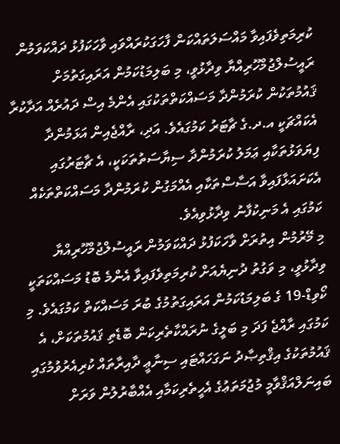ކުރިމަތިވެފައިވާ މައްސަލަތައްކަން ފާހަގަކުރައްވައި ވާހަކަފުޅު ދައްކަވަމުން ރައީސުލްޖުމްހޫރިއްޔާ ވިދާޅުވީ، މި ބަލިމަޑުކަމުން އަރައިގަތުމަށް ޤައުމުތަކުން ކުރަމުންދާ މަސައްކަތްތަކުގައި އެންމެ އިސް ދައުރެއް އަދާކުރާ އެކައްޗަކީ އ.ދ.ގެ ޗާޓަރު ކަމުގައެވެ. އަދި، ރާއްޖެއިން އަޅަމުންދާ ފިޔަވަޅުތަކާއި ޢަމަލު ކުރަމުންދާ ސިޔާސަތުތަކަކީ، އެ ޗާޓަރުގައި އެކަށައަޅާފައިވާ އަސާސްތަކާއި އެއްމަގުން ކުރަމުންދާ މަސައްކަތްތަކެއް ކަމުގައި އެ މަނިކުފާނު ވިދާޅުވިއެވެ.
މި މޭރުމުން އިތުރަށް ވާހަކަފުޅު ދައްކަވަމުން ރައީސުލްޖުމްހޫރިއްޔާ ވިދާޅުވީ، މި ވަގުތު ދުނިޔެއަށް ކުރިމަތިވެފައިވާ އެންމެ ބޮޑު މަސައްކަތަކީ ކޯވިޑް-19 ގެ ބަލިމަޑުކަމުން އަރައިގަތުމުގެ ބުރަ މަސައްކަތް ކަމުގައެވެ. މި ކަމުގައި ރާއްޖެ ފަދަ މި ބަލީގެ ނުރައްކާތެރިކަން ބޮޑެތި ޤައުމުތަކަށް، އެ ޤައުމުތަކުގެ އިޤްތިޞާދު ނަގަހައްޓައި ސިނާޢީ ދާއިރާތައް ކުރިއެރުވުމުގައި ބައިނަލްއަޤްވާމީ މުޖުމަތަޢުގެ އެހީތެރިކަމާއި އެއްބާރުލުން ވަރަށް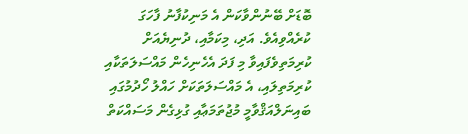ބޮޑަށް ބޭނުންވާކަން އެ މަނިކުފާނު ފާހަގަ ކުރެއްވިއެވެ. އަދި، މިކަމާއި، ދުނިޔެއަށް ކުރިމަތިވެފައިވާ މި ފަދަ އެހެނިހެން މައްސަލަތަކާއި ކުރިމަތިލައި، އެ މައްސަލަތަކަށް ހައްލު ހޯދުމުގައި ބައިނަލްއަޤްވާމީ މުޖުތަމަޢާއި ގުޅިގެން މަސައްކަތް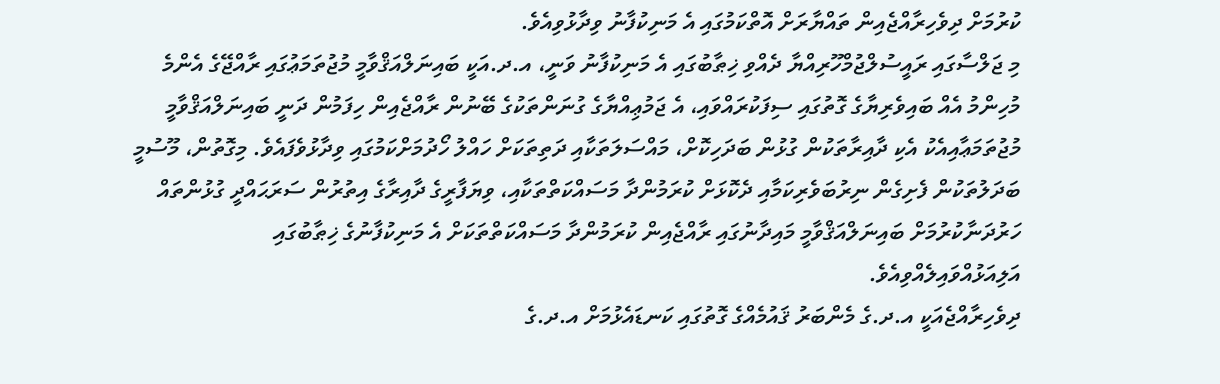ކުރުމަށް ދިވެހިރާއްޖެއިން ތައްޔާރަށް އޮތްކަމުގައި އެ މަނިކުފާނު ވިދާޅުވިއެވެ.
މި ޖަލްސާގައި ރައީސުލްޖުމްހޫރިއްޔާ ދެއްވި ޚިޠާބުގައި އެ މަނިކުފާނު ވަނީ، އ.ދ.އަކީ ބައިނަލްއަޤްވާމީ މުޖުތަމަޢުގައި ރާއްޖޭގެ އެންމެ މުހިންމު އެއް ބައިވެރިޔާގެ ގޮތުގައި ސިފަކުރައްވައި، އެ ޖަމުޢިއްޔާގެ ގުނަންތަކުގެ ބޭނުން ރާއްޖެއިން ހިފަމުން ދަނީ ބައިނަލްއަޤްވާމީ މުޖުތަމަޢާއިއެކު އެކި ދާއިރާތަކުން ގުޅުން ބަދަހިކޮށް، މައްސަލަތަކާއި ދަތިތަކަށް ހައްލު ހޯދުމަށްކަމުގައި ވިދާޅުވެފައެވެ. މިގޮތުން، މޫސުމީ ބަދަލުތަކުން ފެށިގެން ނިރުބަވެރިކަމާއި ދެކޮޅަށް ކުރަމުންދާ މަސައްކަތްތަކާއި، ވިޔަފާރީގެ ދާއިރާގެ އިތުރުން ސަރަޙައްދީ ގުޅުންތައް ހަރުދަނާކުރުމަށް ބައިނަލްއަޤްވާމީ މައިދާނުގައި ރާއްޖެއިން ކުރަމުންދާ މަސައްކަތްތަކަށް އެ މަނިކުފާނުގެ ޚިޠާބުގައި އަލިއަޅުއްވައިލެއްވިއެވެ.
ދިވެހިރާއްޖެއަކީ އ.ދ.ގެ މެންބަރު ޤައުމެއްގެ ގޮތުގައި ކަނޑައެޅުމަށް އ.ދ.ގެ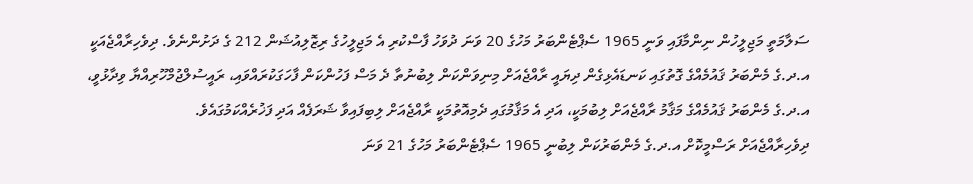ސަލާމަތީ މަޖިލީހުން ނިންމާފައި ވަނީ 1965 ސެޕްޓެންބަރު މަހުގެ 20 ވަނަ ދުވަހު ފާސްކުރި އެ މަޖިލީހުގެ ރިޒޮލިއުޝަން 212 ގެ ދަށުންނެވެ. ދިވެހިރާއްޖެއަކީ އ.ދ.ގެ މެންބަރު ޤައުމެއްގެ ގޮތުގައި ކަނޑައެޅިގެން ދިޔައީ ރާއްޖެއަށް މިނިވަންކަން ލިބުނުތާ ދެ މަސް ފަހުންކަން ފާހަގަކުރައްވައި، ރައީސުލްޖުމްހޫރިއްޔާ ވިދާޅުވީ، އ.ދ.ގެ މެންބަރު ޤައުމެއްގެ މަޤާމު ރާއްޖެއަށް ލިބުމަކީ، އަދި އެ މަޤާމުގައި ދެމިއޮތުމަކީ ރާއްޖެއަށް ލިބިފައިވާ ޝަރަފެއް އަދި ފަޚުރެއްކަމުގައެވެ.
ދިވެހިރާއްޖެއަށް ރަސްމީކޮށް އ.ދ.ގެ މެންބަރުކަން ލިބުނީ 1965 ސެޕްޓެންބަރު މަހުގެ 21 ވަނަ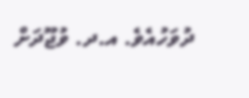ދުވަހުއެވެ. އ.ދ. ވުޖޫދަށް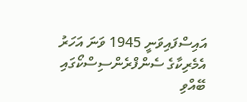އައިސްފައިވަނީ 1945 ވަނަ އަހަރު އެމެރިކާގެ ސެންފްރެންސިސްކޯގައި ބޭއްވި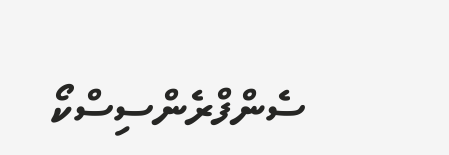ސެންފްރެންސިސްކޯ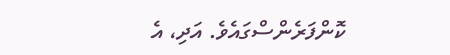ކޮންފަރެންސްގައެވެ. އަދި، އެ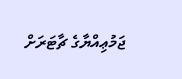ޖަމުޢިއްޔާގެ ޗާޓަރަށް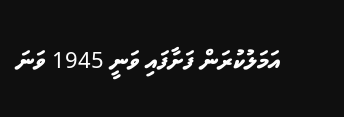އަމަލުކުރަން ފަށާފައި ވަނީ 1945 ވަނަ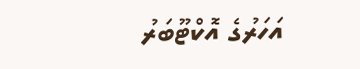އަހަރުގެ އޮކްޓޫބަރު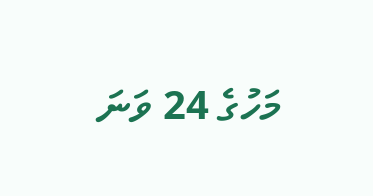މަހުގެ 24 ވަނަ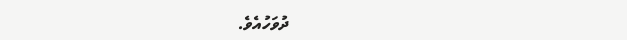ދުވަހުއެވެ.